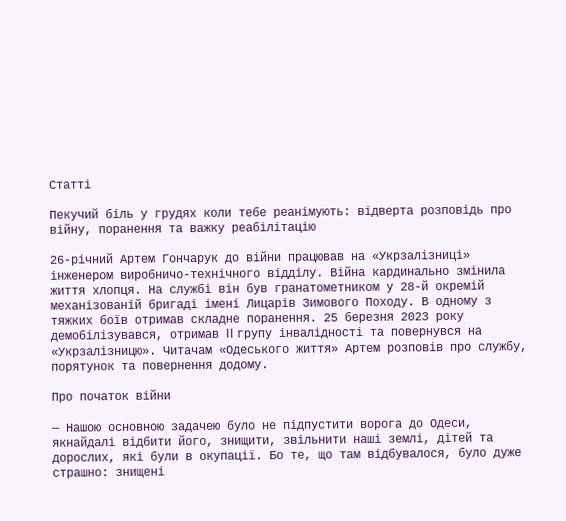Статті

Пекучий біль у грудях коли тебе реанімують: відверта розповідь про війну, поранення та важку реабілітацію

26-річний Артем Гончарук до війни працював на «Укрзалізниці» інженером виробничо-технічного відділу. Війна кардинально змінила життя хлопця. На службі він був гранатометником у 28-й окремій механізованій бригаді імені Лицарів Зимового Походу. В одному з тяжких боїв отримав складне поранення. 25 березня 2023 року демобілізувався, отримав II групу інвалідності та повернувся на «Укрзалізницю». Читачам «Одеського життя» Артем розповів про службу, порятунок та повернення додому.

Про початок війни

— Нашою основною задачею було не підпустити ворога до Одеси, якнайдалі відбити його, знищити, звільнити наші землі, дітей та дорослих, які були в окупації. Бо те, що там відбувалося, було дуже страшно: знищені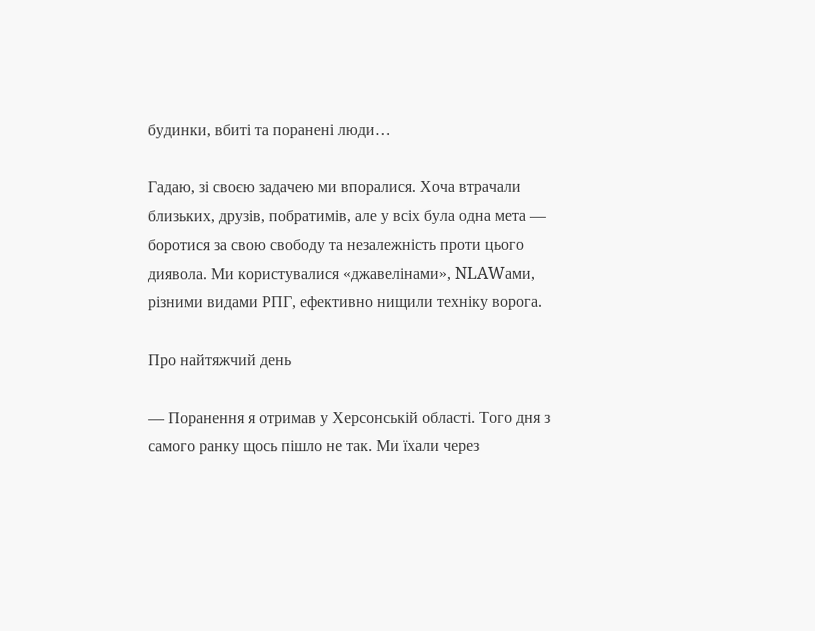будинки, вбиті та поранені люди…

Гадаю, зі своєю задачею ми впоралися. Хоча втрачали близьких, друзів, побратимів, але у всіх була одна мета — боротися за свою свободу та незалежність проти цього диявола. Ми користувалися «джавелінами», NLAWами, різними видами РПГ, ефективно нищили техніку ворога.

Про найтяжчий день

— Поранення я отримав у Херсонській області. Того дня з самого ранку щось пішло не так. Ми їхали через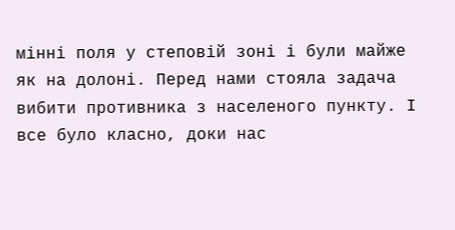мінні поля у степовій зоні і були майже як на долоні. Перед нами стояла задача вибити противника з населеного пункту. І все було класно, доки нас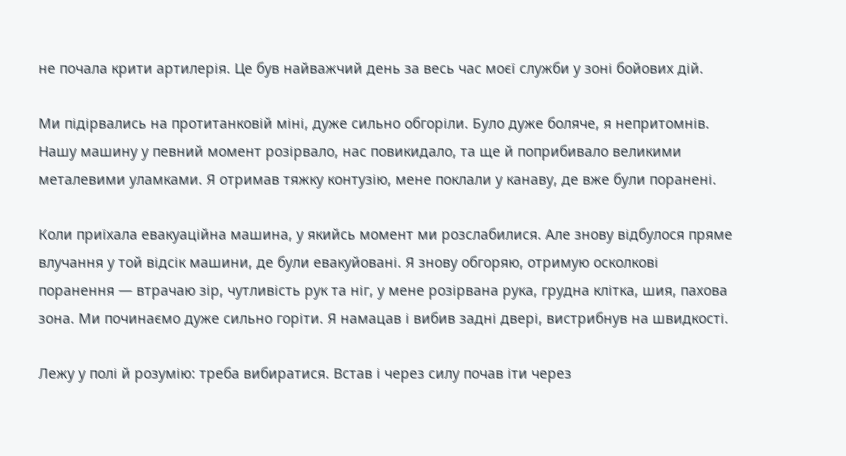не почала крити артилерія. Це був найважчий день за весь час моєї служби у зоні бойових дій.

Ми підірвались на протитанковій міні, дуже сильно обгоріли. Було дуже боляче, я непритомнів. Нашу машину у певний момент розірвало, нас повикидало, та ще й поприбивало великими металевими уламками. Я отримав тяжку контузію, мене поклали у канаву, де вже були поранені.

Коли приїхала евакуаційна машина, у якийсь момент ми розслабилися. Але знову відбулося пряме влучання у той відсік машини, де були евакуйовані. Я знову обгоряю, отримую осколкові поранення — втрачаю зір, чутливість рук та ніг, у мене розірвана рука, грудна клітка, шия, пахова зона. Ми починаємо дуже сильно горіти. Я намацав і вибив задні двері, вистрибнув на швидкості.

Лежу у полі й розумію: треба вибиратися. Встав і через силу почав іти через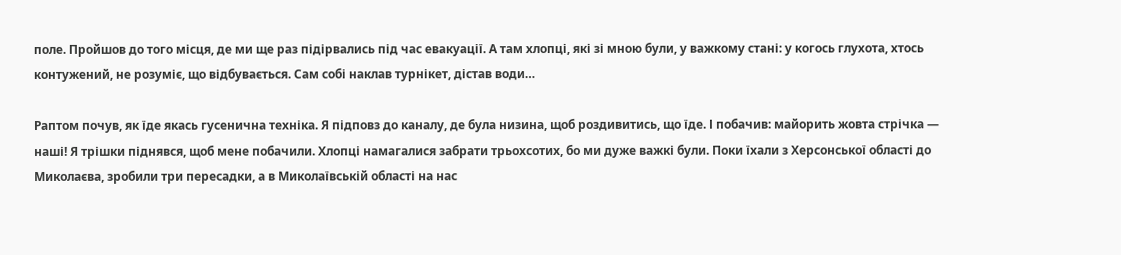поле. Пройшов до того місця, де ми ще раз підірвались під час евакуації. А там хлопці, які зі мною були, у важкому стані: у когось глухота, хтось контужений, не розуміє, що відбувається. Сам собі наклав турнікет, дістав води…

Раптом почув, як їде якась гусенична техніка. Я підповз до каналу, де була низина, щоб роздивитись, що їде. І побачив: майорить жовта стрічка — наші! Я трішки піднявся, щоб мене побачили. Хлопці намагалися забрати трьохсотих, бо ми дуже важкі були. Поки їхали з Херсонської області до Миколаєва, зробили три пересадки, а в Миколаївській області на нас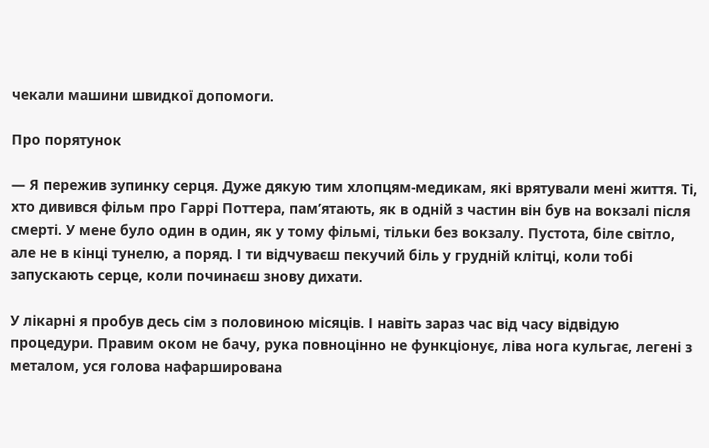чекали машини швидкої допомоги.

Про порятунок

— Я пережив зупинку серця. Дуже дякую тим хлопцям-медикам, які врятували мені життя. Ті, хто дивився фільм про Гаррі Поттера, пам’ятають, як в одній з частин він був на вокзалі після смерті. У мене було один в один, як у тому фільмі, тільки без вокзалу. Пустота, біле світло, але не в кінці тунелю, а поряд. І ти відчуваєш пекучий біль у грудній клітці, коли тобі запускають серце, коли починаєш знову дихати.

У лікарні я пробув десь сім з половиною місяців. І навіть зараз час від часу відвідую процедури. Правим оком не бачу, рука повноцінно не функціонує, ліва нога кульгає, легені з металом, уся голова нафарширована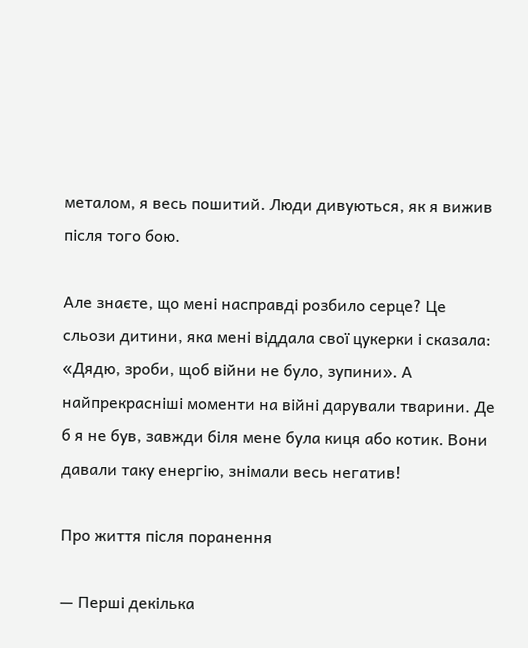металом, я весь пошитий. Люди дивуються, як я вижив після того бою.

Але знаєте, що мені насправді розбило серце? Це сльози дитини, яка мені віддала свої цукерки і сказала: «Дядю, зроби, щоб війни не було, зупини». А найпрекрасніші моменти на війні дарували тварини. Де б я не був, завжди біля мене була киця або котик. Вони давали таку енергію, знімали весь негатив!

Про життя після поранення

— Перші декілька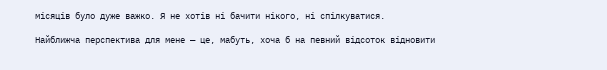місяців було дуже важко. Я не хотів ні бачити нікого, ні спілкуватися.

Найближча перспектива для мене — це, мабуть, хоча б на певний відсоток відновити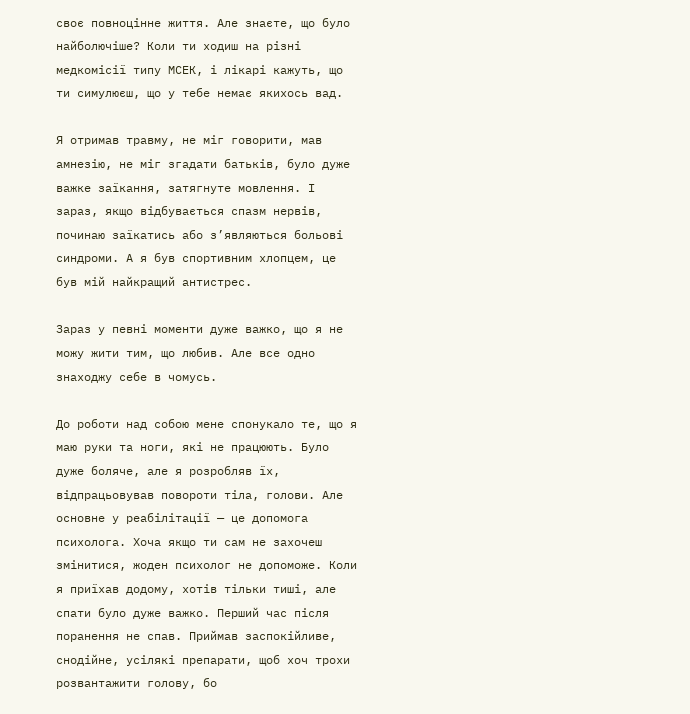своє повноцінне життя. Але знаєте, що було найболючіше? Коли ти ходиш на різні медкомісії типу МСЕК, і лікарі кажуть, що ти симулюєш, що у тебе немає якихось вад.

Я отримав травму, не міг говорити, мав амнезію, не міг згадати батьків, було дуже важке заїкання, затягнуте мовлення. І зараз, якщо відбувається спазм нервів, починаю заїкатись або з’являються больові синдроми. А я був спортивним хлопцем, це був мій найкращий антистрес.

Зараз у певні моменти дуже важко, що я не можу жити тим, що любив. Але все одно знаходжу себе в чомусь.

До роботи над собою мене спонукало те, що я маю руки та ноги, які не працюють. Було дуже боляче, але я розробляв їх, відпрацьовував повороти тіла, голови. Але основне у реабілітації — це допомога психолога. Хоча якщо ти сам не захочеш змінитися, жоден психолог не допоможе. Коли я приїхав додому, хотів тільки тиші, але спати було дуже важко. Перший час після поранення не спав. Приймав заспокійливе, снодійне, усілякі препарати, щоб хоч трохи розвантажити голову, бо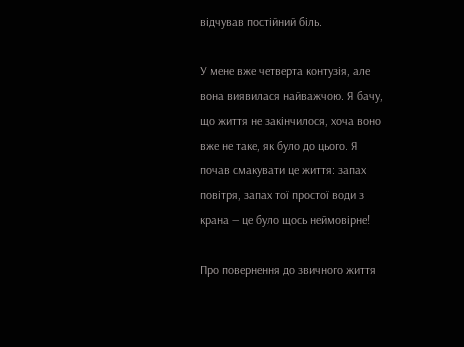відчував постійний біль.

У мене вже четверта контузія, але вона виявилася найважчою. Я бачу, що життя не закінчилося, хоча воно вже не таке, як було до цього. Я почав смакувати це життя: запах повітря, запах тої простої води з крана — це було щось неймовірне!

Про повернення до звичного життя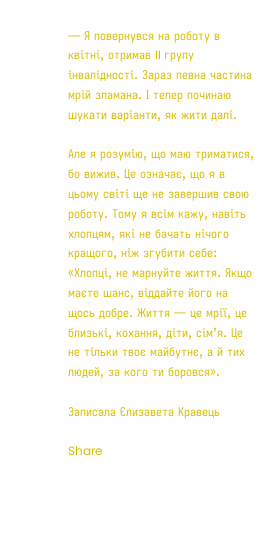— Я повернувся на роботу в квітні, отримав II групу інвалідності. Зараз певна частина мрій зламана. І тепер починаю шукати варіанти, як жити далі.

Але я розумію, що маю триматися, бо вижив. Це означає, що я в цьому світі ще не завершив свою роботу. Тому я всім кажу, навіть хлопцям, які не бачать нічого кращого, ніж згубити себе: «Хлопці, не марнуйте життя. Якщо маєте шанс, віддайте його на щось добре. Життя — це мрії, це близькі, кохання, діти, сім’я. Це не тільки твоє майбутнє, а й тих людей, за кого ти боровся».

Записала Єлизавета Кравець

Share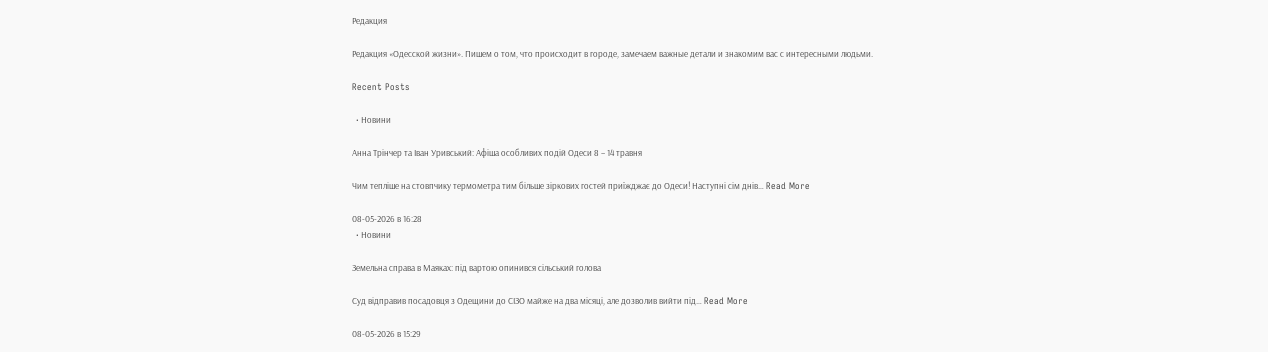Редакция

Редакция «Одесской жизни». Пишем о том, что происходит в городе, замечаем важные детали и знакомим вас с интересными людьми.

Recent Posts

  • Новини

Анна Трінчер та Іван Уривський: Афіша особливих подій Одеси 8 – 14 травня

Чим тепліше на стовпчику термометра тим більше зіркових гостей приїжджає до Одеси! Наступні сім днів… Read More

08-05-2026 в 16:28
  • Новини

Земельна справа в Маяках: під вартою опинився сільський голова

Суд відправив посадовця з Одещини до СІЗО майже на два місяці, але дозволив вийти під… Read More

08-05-2026 в 15:29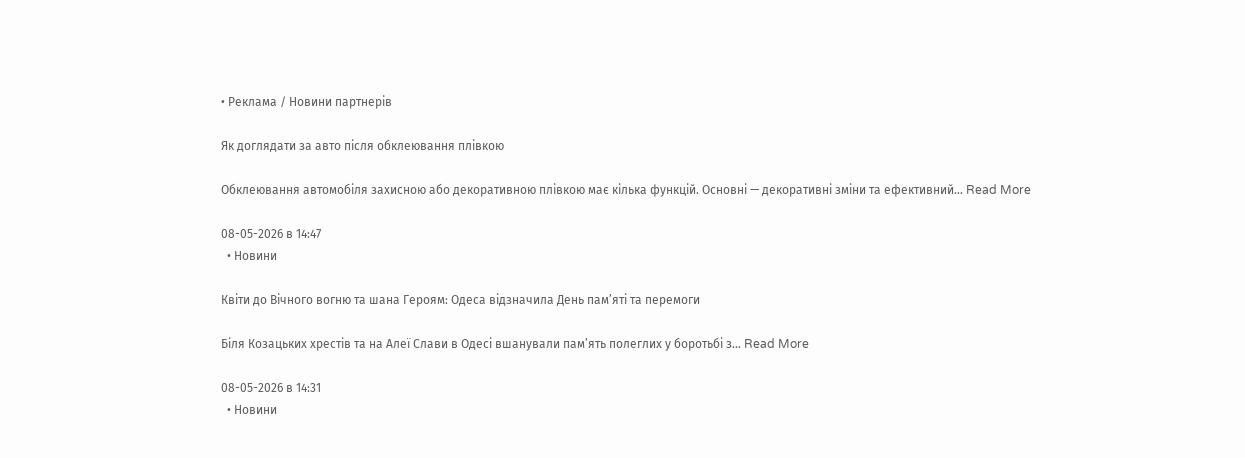• Реклама / Новини партнерів

Як доглядати за авто після обклеювання плівкою

Обклеювання автомобіля захисною або декоративною плівкою має кілька функцій. Основні — декоративні зміни та ефективний… Read More

08-05-2026 в 14:47
  • Новини

Квіти до Вічного вогню та шана Героям: Одеса відзначила День пам’яті та перемоги

Біля Козацьких хрестів та на Алеї Слави в Одесі вшанували пам’ять полеглих у боротьбі з… Read More

08-05-2026 в 14:31
  • Новини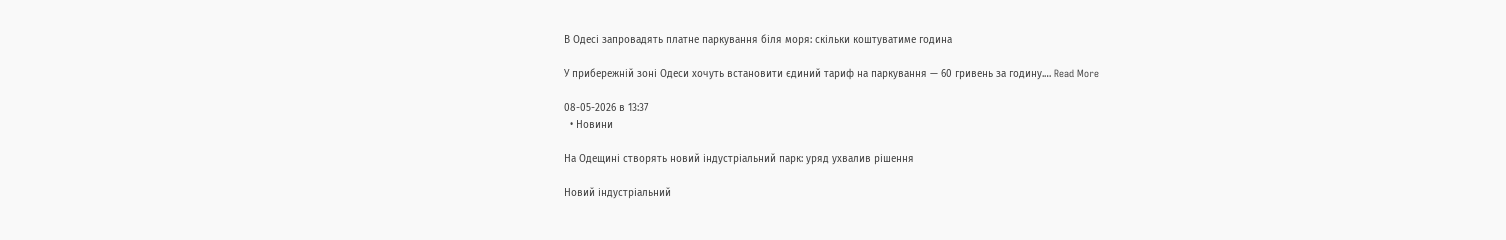В Одесі запровадять платне паркування біля моря: скільки коштуватиме година

У прибережній зоні Одеси хочуть встановити єдиний тариф на паркування — 60 гривень за годину.… Read More

08-05-2026 в 13:37
  • Новини

На Одещині створять новий індустріальний парк: уряд ухвалив рішення

Новий індустріальний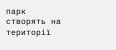парк створять на території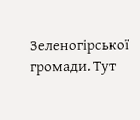Зеленогірської громади. Тут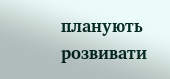планують розвивати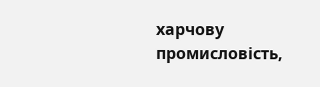харчову промисловість,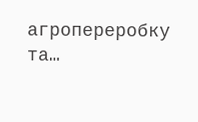агропереробку та…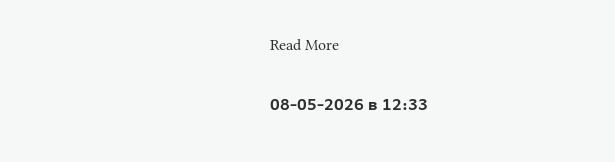Read More

08-05-2026 в 12:33